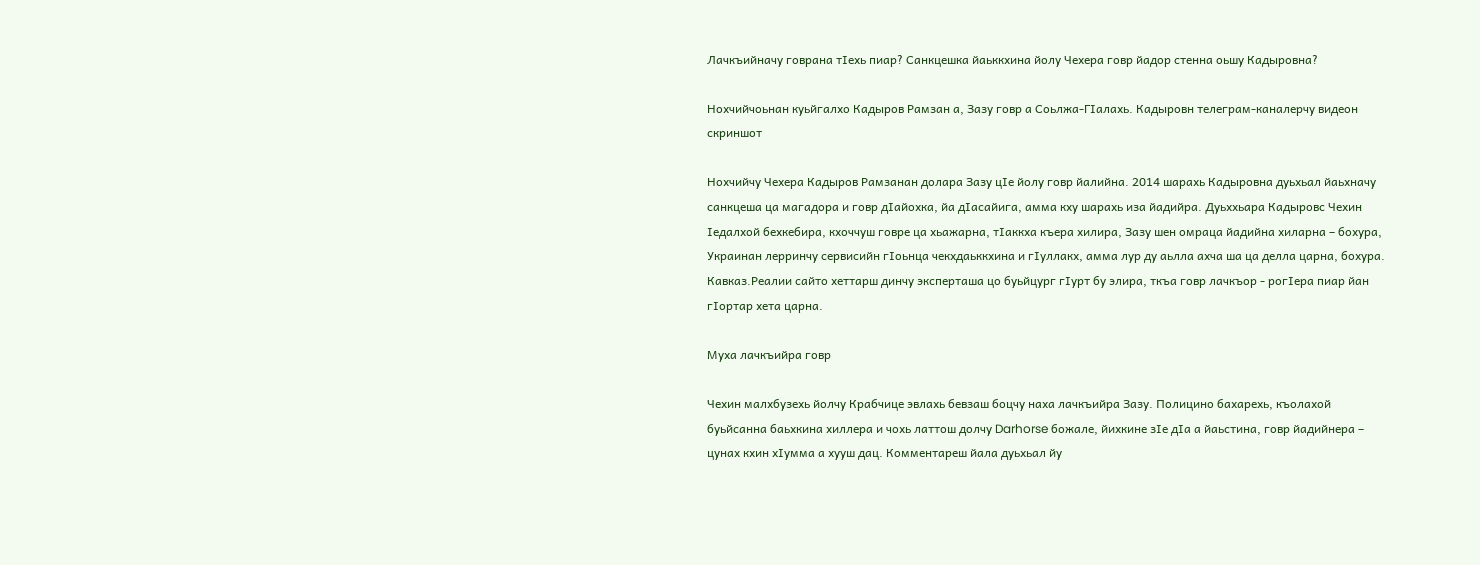Лачкъийначу говрана тIехь пиар? Санкцешка йаьккхина йолу Чехера говр йадор стенна оьшу Кадыровна?

Нохчийчоьнан куьйгалхо Кадыров Рамзан а, Зазу говр а Соьлжа-ГIалахь. Кадыровн телеграм-каналерчу видеон скриншот

Нохчийчу Чехера Кадыров Рамзанан долара Зазу цIе йолу говр йалийна. 2014 шарахь Кадыровна дуьхьал йаьхначу санкцеша ца магадора и говр дIайохка, йа дIасайига, амма кху шарахь иза йадийра. Дуьххьара Кадыровс Чехин Iедалхой бехкебира, кхоччуш говре ца хьажарна, тIаккха къера хилира, Зазу шен омраца йадийна хиларна – бохура, Украинан лерринчу сервисийн гIоьнца чекхдаьккхина и гIуллакх, амма лур ду аьлла ахча ша ца делла царна, бохура. Кавказ.Реалии сайто хеттарш динчу эксперташа цо буьйцург гIурт бу элира, ткъа говр лачкъор - рогIера пиар йан гIортар хета царна.

Муха лачкъийра говр

Чехин малхбузехь йолчу Крабчице эвлахь бевзаш боцчу наха лачкъийра Зазу. Полицино бахарехь, къолахой буьйсанна баьхкина хиллера и чохь латтош долчу Darhorse божале, йихкине зIе дIа а йаьстина, говр йадийнера – цунах кхин хIумма а хууш дац. Комментареш йала дуьхьал йу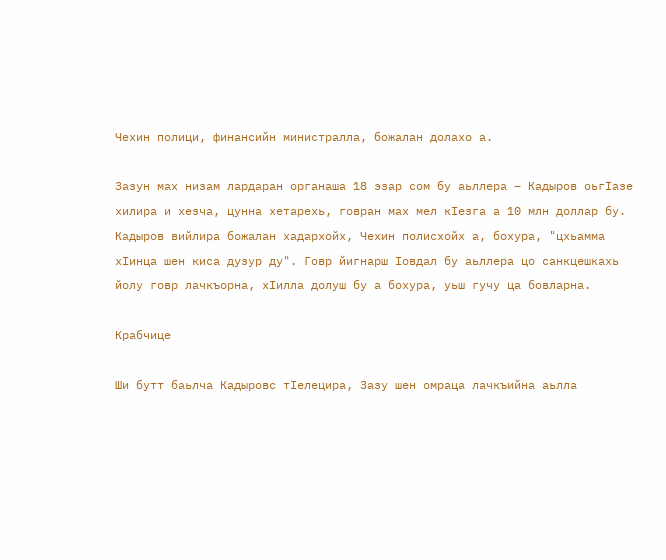Чехин полици, финансийн министралла, божалан долахо а.

Зазун мах низам лардаран органаша 18 эзар сом бу аьллера – Кадыров оьгIазе хилира и хезча, цунна хетарехь, говран мах мел кIезга а 10 млн доллар бу. Кадыров вийлира божалан хадархойх, Чехин полисхойх а, бохура, "цхьамма хIинца шен киса дузур ду". Говр йигнарш Iовдал бу аьллера цо санкцешкахь йолу говр лачкъорна, хIилла долуш бу а бохура, уьш гучу ца бовларна.

Крабчице

Ши бутт баьлча Кадыровс тIелецира, Зазу шен омраца лачкъийна аьлла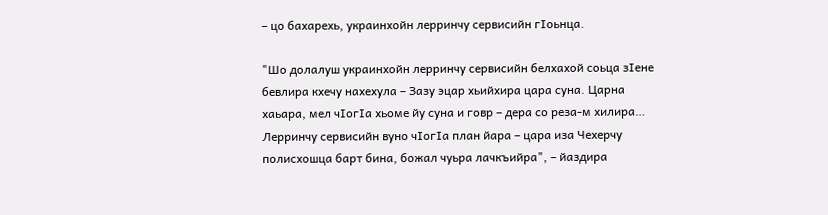– цо бахарехь, украинхойн лерринчу сервисийн гIоьнца.

"Шо долалуш украинхойн лерринчу сервисийн белхахой соьца зIене бевлира кхечу нахехула – Зазу эцар хьийхира цара суна. Царна хаьара, мел чIогIа хьоме йу суна и говр – дера со реза-м хилира… Лерринчу сервисийн вуно чIогIа план йара – цара иза Чехерчу полисхошца барт бина, божал чуьра лачкъийра", – йаздира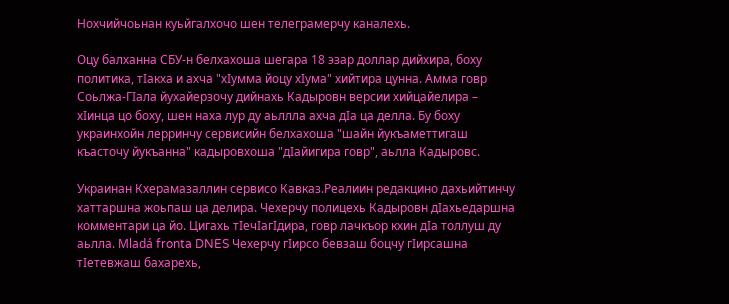Нохчийчоьнан куьйгалхочо шен телеграмерчу каналехь.

Оцу балханна СБУ-н белхахоша шегара 18 эзар доллар дийхира, боху политика, тIакха и ахча "хIумма йоцу хIума" хийтира цунна. Амма говр Соьлжа-ГIала йухайерзочу дийнахь Кадыровн версии хийцайелира – хIинца цо боху, шен наха лур ду аьллла ахча дIа ца делла. Бу боху украинхойн лерринчу сервисийн белхахоша "шайн йукъаметтигаш къасточу йукъанна" кадыровхоша "дIайигира говр", аьлла Кадыровс.

Украинан Кхерамазаллин сервисо Кавказ.Реалиин редакцино дахьийтинчу хаттаршна жоьпаш ца делира. Чехерчу полицехь Кадыровн дIахьедаршна комментари ца йо. Цигахь тIечIагIдира, говр лачкъор кхин дIа толлуш ду аьлла. Mladá fronta DNES Чехерчу гIирсо бевзаш боцчу гIирсашна тIетевжаш бахарехь,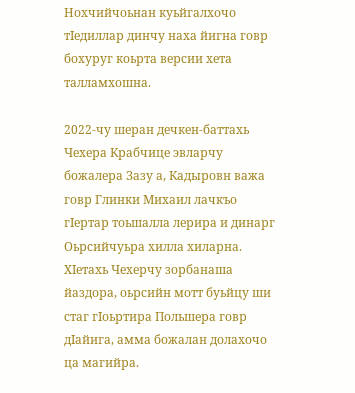Нохчийчоьнан куьйгалхочо тIедиллар динчу наха йигна говр бохуруг коьрта версии хета талламхошна.

2022-чу шеран дечкен-баттахь Чехера Крабчице эвларчу божалера Зазу а, Кадыровн важа говр Глинки Михаил лачкъо гIертар тоьшалла лерира и динарг Оьрсийчуьра хилла хиларна. ХIетахь Чехерчу зорбанаша йаздора, оьрсийн мотт буьйцу ши стаг гIоьртира Польшера говр дIайига, амма божалан долахочо ца магийра.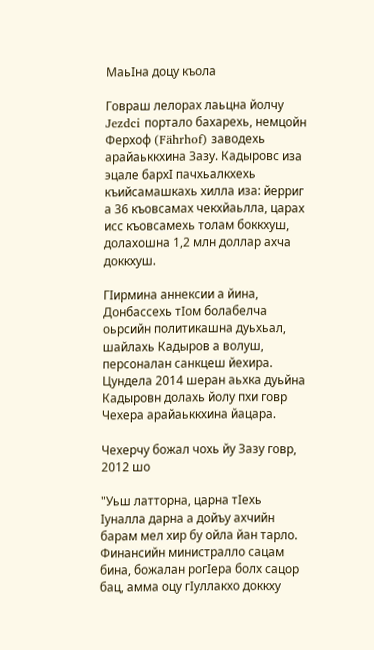МаьIна доцу къола

Говраш лелорах лаьцна йолчу Jezdci портало бахарехь, немцойн Ферхоф (Fährhof) заводехь арайаьккхина Зазу. Кадыровс иза эцале бархI пачхьалкхехь къийсамашкахь хилла иза: йерриг а 36 къовсамах чекхйаьлла, царах исс къовсамехь толам боккхуш, долахошна 1,2 млн доллар ахча доккхуш.

ГIирмина аннексии а йина, Донбассехь тIом болабелча оьрсийн политикашна дуьхьал, шайлахь Кадыров а волуш, персоналан санкцеш йехира. Цундела 2014 шеран аьхка дуьйна Кадыровн долахь йолу пхи говр Чехера арайаьккхина йацара.

Чехерчу божал чохь йу Зазу говр, 2012 шо

"Уьш латторна, царна тIехь Iуналла дарна а дойъу ахчийн барам мел хир бу ойла йан тарло. Финансийн министралло сацам бина, божалан рогIера болх сацор бац, амма оцу гIуллакхо доккху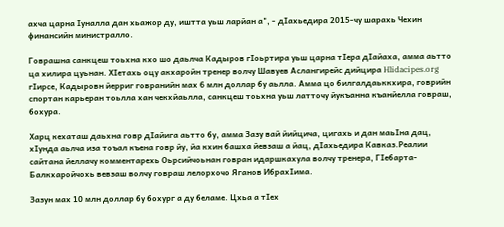ахча царна Iуналла дан хьажор ду, иштта уьш ларйан а", - дIахьедира 2015-чу шарахь Чехин финансийн министралло.

Говрашна санкцеш тоьхна кхо шо даьлча Кадыров гIоьртира уьш царна тIера дIайаха, амма аьтто ца хилира цуьнан. ХIетахь оцу акхаройн тренер волчу Шавуев Аслангирейс дийцира Hlidacipes.org гIирсе, Кадыровн йерриг говранийн мах 6 млн доллар бу аьлла. Амма цо билгалдаьккхира, говрийн спортан карьеран тоьлла хан чекхйаьлла, санкцеш тоьхна уьш латточу йукъанна къанйелла говраш, бохура.

Харц кехаташ даьхна говр дIайига аьтто бу, амма Зазу вай йийцича, цигахь и дан маьIна дац, хIунда аьлча иза тоъал къена говр йу, йа кхин башха йевзаш а йац, дIахьедира Кавказ.Реалии сайтана йеллачу комментарехь Оьрсийчоьнан говран идаршкахула волчу тренера, ГIебарта-Балкхаройчохь вевзаш волчу говраш лелорхочо Яганов ИбрахIима.

Зазун мах 10 млн доллар бу бохург а ду беламе. Цхьа а тIех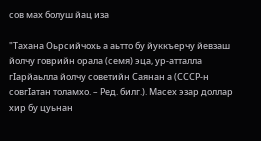сов мах болуш йац иза

"Тахана Оьрсийчохь а аьтто бу йуккъерчу йевзаш йолчу говрийн орала (семя) эца, ур-атталла гIарйаьлла йолчу советийн Саянан а (СССР-н совгIатан толамхо. – Ред. билг.). Масех эзар доллар хир бу цуьнан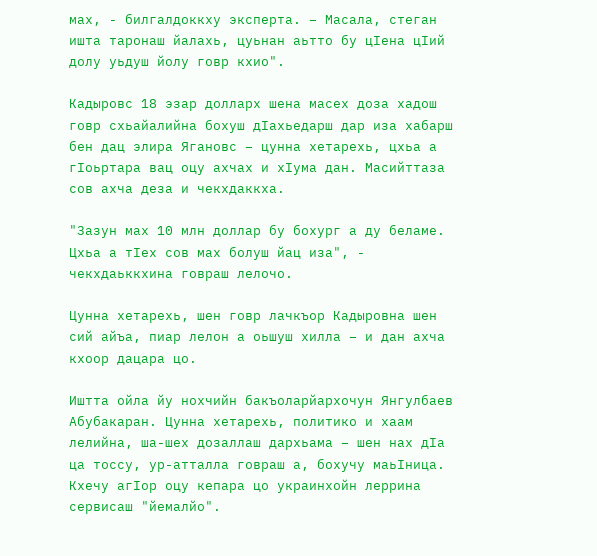мах, - билгалдоккху эксперта. – Масала, стеган ишта таронаш йалахь, цуьнан аьтто бу цIена цIий долу уьдуш йолу говр кхио".

Кадыровс 18 эзар долларх шена масех доза хадош говр схьайалийна бохуш дIахьедарш дар иза хабарш бен дац элира Ягановс – цунна хетарехь, цхьа а гIоьртара вац оцу ахчах и хIума дан. Масийттаза сов ахча деза и чекхдаккха.

"Зазун мах 10 млн доллар бу бохург а ду беламе. Цхьа а тIех сов мах болуш йац иза", - чекхдаьккхина говраш лелочо.

Цунна хетарехь, шен говр лачкъор Кадыровна шен сий айъа, пиар лелон а оьшуш хилла – и дан ахча кхоор дацара цо.

Иштта ойла йу нохчийн бакъоларйархочун Янгулбаев Абубакаран. Цунна хетарехь, политико и хаам лелийна, ша-шех дозаллаш дархьама – шен нах дIа ца тоссу, ур-атталла говраш а, бохучу маьIница. Кхечу агIор оцу кепара цо украинхойн леррина сервисаш "йемалйо".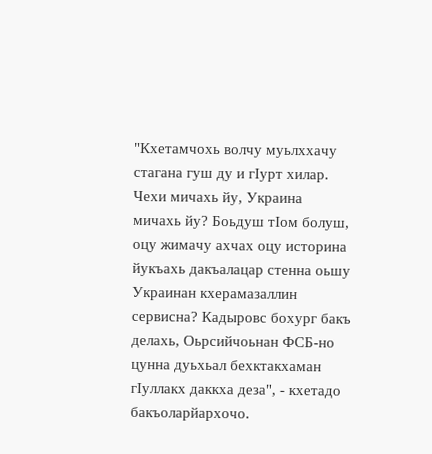"Кхетамчохь волчу муьлххачу стагана гуш ду и гIурт хилар. Чехи мичахь йу, Украина мичахь йу? Боьдуш тIом болуш, оцу жимачу ахчах оцу историна йукъахь дакъалацар стенна оьшу Украинан кхерамазаллин сервисна? Кадыровс бохург бакъ делахь, Оьрсийчоьнан ФСБ-но цунна дуьхьал бехктакхаман гIуллакх даккха деза", - кхетадо бакъоларйархочо.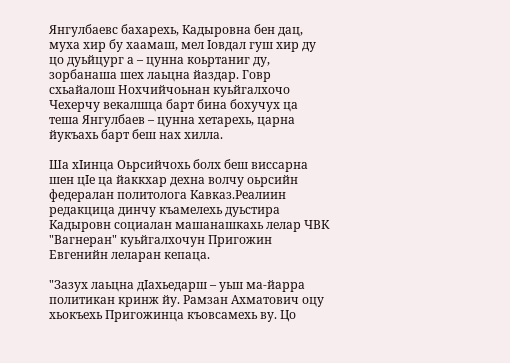Янгулбаевс бахарехь, Кадыровна бен дац, муха хир бу хаамаш, мел Iовдал гуш хир ду цо дуьйцург а – цунна коьртаниг ду, зорбанаша шех лаьцна йаздар. Говр схьайалош Нохчийчоьнан куьйгалхочо Чехерчу векалшца барт бина бохучух ца теша Янгулбаев – цунна хетарехь, царна йукъахь барт беш нах хилла.

Ша хIинца Оьрсийчохь болх беш виссарна шен цIе ца йаккхар дехна волчу оьрсийн федералан политолога Кавказ.Реалиин редакцица динчу къамелехь дуьстира Кадыровн социалан машанашкахь лелар ЧВК "Вагнеран" куьйгалхочун Пригожин Евгенийн леларан кепаца.

"Зазух лаьцна дIахьедарш – уьш ма-йарра политикан кринж йу. Рамзан Ахматович оцу хьокъехь Пригожинца къовсамехь ву. Цо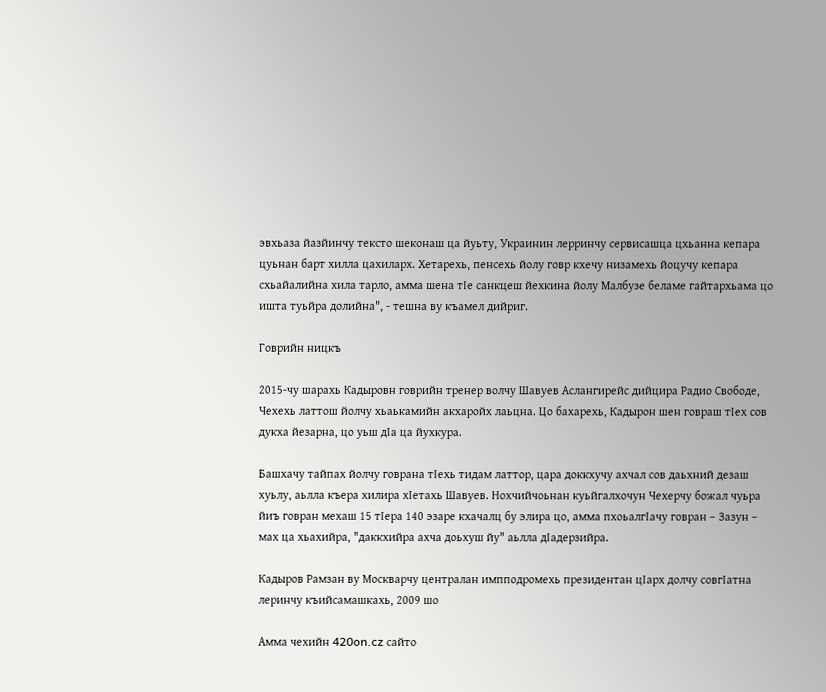эвхьаза йазйинчу тексто шеконаш ца йуьту, Украинин лерринчу сервисашца цхьанна кепара цуьнан барт хилла цахиларх. Хетарехь, пенсехь йолу говр кхечу низамехь йоцучу кепара схьайалийна хила тарло, амма шена тIе санкцеш йехкина йолу Малбузе беламе гайтархьама цо ишта туьйра долийна", - тешна ву къамел дийриг.

Говрийн ницкъ

2015-чу шарахь Кадыровн говрийн тренер волчу Шавуев Аслангирейс дийцира Радио Свободе, Чехехь латтош йолчу хьаькамийн акхаройх лаьцна. Цо бахарехь, Кадырон шен говраш тIех сов дукха йезарна, цо уьш дIа ца йухкура.

Башхачу тайпах йолчу говрана тIехь тидам латтор, цара доккхучу ахчал сов даьхний дезаш хуьлу, аьлла къера хилира хIетахь Шавуев. Нохчийчоьнан куьйгалхочун Чехерчу божал чуьра йиъ говран мехаш 15 тIера 140 эзаре кхачалц бу элира цо, амма пхоьалгIачу говран – Зазун – мах ца хьахийра, "даккхийра ахча доьхуш йу" аьлла дIадерзийра.

Кадыров Рамзан ву Москварчу централан импподромехь президентан цIарх долчу совгIатна леринчу къийсамашкахь, 2009 шо

Амма чехийн 420on.cz сайто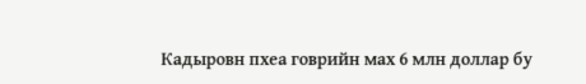Кадыровн пхеа говрийн мах 6 млн доллар бу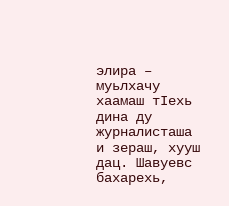элира – муьлхачу хаамаш тIехь дина ду журналисташа и зераш, хууш дац. Шавуевс бахарехь,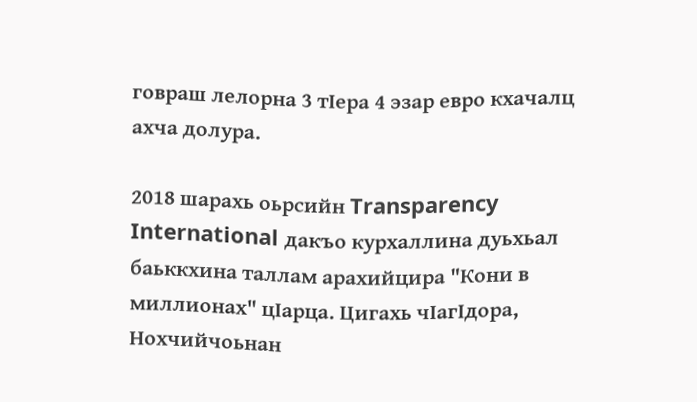говраш лелорна 3 тIера 4 эзар евро кхачалц ахча долура.

2018 шарахь оьрсийн Transparency International дакъо курхаллина дуьхьал баьккхина таллам арахийцира "Кони в миллионах" цIарца. Цигахь чIагIдора, Нохчийчоьнан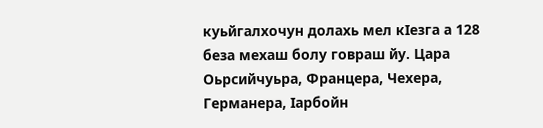куьйгалхочун долахь мел кIезга а 128 беза мехаш болу говраш йу. Цара Оьрсийчуьра, Францера, Чехера, Германера, Iарбойн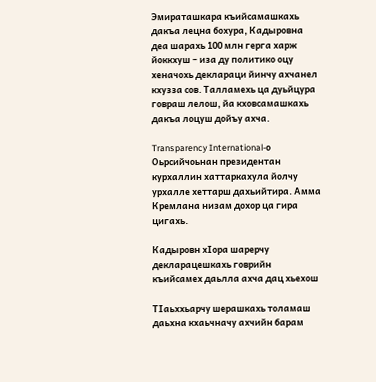Эмираташкара къийсамашкахь дакъа лецна бохура, Кадыровна деа шарахь 100 млн герга харж йоккхуш – иза ду политико оцу хеначохь деклараци йинчу ахчанел кхузза сов. Талламехь ца дуьйцура говраш лелош, йа кховсамашкахь дакъа лоцуш дойъу ахча.

Transparency International-о Оьрсийчоьнан президентан курхаллин хаттаркахула йолчу урхалле хеттарш дахьийтира. Амма Кремлана низам дохор ца гира цигахь.

Кадыровн хIора шарерчу декларацешкахь говрийн къийсамех даьлла ахча дац хьехош

ТIаьххьарчу шерашкахь толамаш даьхна кхаьчначу ахчийн барам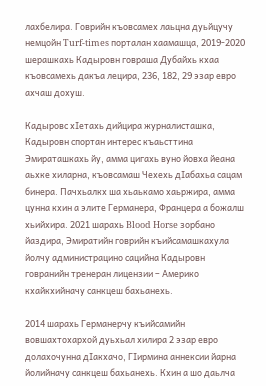лахбелира. Говрийн къовсамех лаьцна дуьйцучу немцойн Turf-times порталан хаамашца, 2019-2020 шерашкахь Кадыровн говраша Дубайхь кхаа къовсамехь дакъа лецира, 236, 182, 29 эзар евро ахчаш дохуш.

Кадыровс хIетахь дийцира журналисташка, Кадыровн спортан интерес къаьсттина Эмираташкахь йу, амма цигахь вуно йовха йеана аьхке хиларна, къовсамаш Чехехь дIабахьа сацам бинера. Пачхьалкх ша хьаькамо хаьржира, амма цунна кхин а элите Германера, Францера а божалш хьийхира. 2021 шарахь Blood Horse зорбано йаздира, Эмиратийн говрийн къийсамашкахула йолчу администрацино сацийна Кадыровн говранийн тренеран лицензии – Америко кхайкхийначу санкцеш бахьанехь.

2014 шарахь Германерчу къийсамийн вовшахтохархой дуьхьал хилира 2 эзар евро долахочунна дIакхачо, ГIирмина аннексии йарна йолийначу санкцеш бахьанехь. Кхин а шо даьлча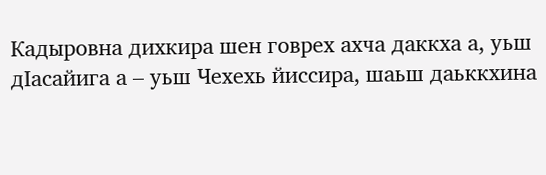Кадыровна дихкира шен говрех ахча даккха а, уьш дIасайига а – уьш Чехехь йиссира, шаьш даьккхина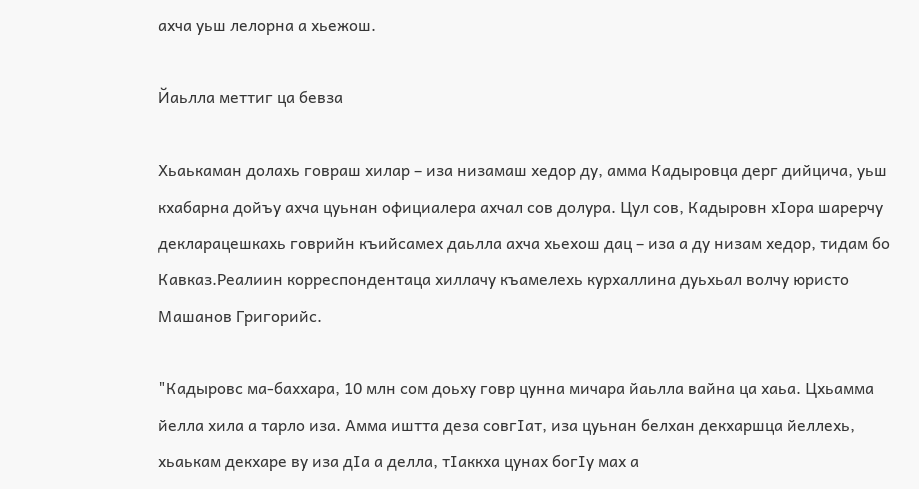ахча уьш лелорна а хьежош.

Йаьлла меттиг ца бевза

Хьаькаман долахь говраш хилар – иза низамаш хедор ду, амма Кадыровца дерг дийцича, уьш кхабарна дойъу ахча цуьнан официалера ахчал сов долура. Цул сов, Кадыровн хIора шарерчу декларацешкахь говрийн къийсамех даьлла ахча хьехош дац – иза а ду низам хедор, тидам бо Кавказ.Реалиин корреспондентаца хиллачу къамелехь курхаллина дуьхьал волчу юристо Машанов Григорийс.

"Кадыровс ма-баххара, 10 млн сом доьху говр цунна мичара йаьлла вайна ца хаьа. Цхьамма йелла хила а тарло иза. Амма иштта деза совгIат, иза цуьнан белхан декхаршца йеллехь, хьаькам декхаре ву иза дIа а делла, тIаккха цунах богIу мах а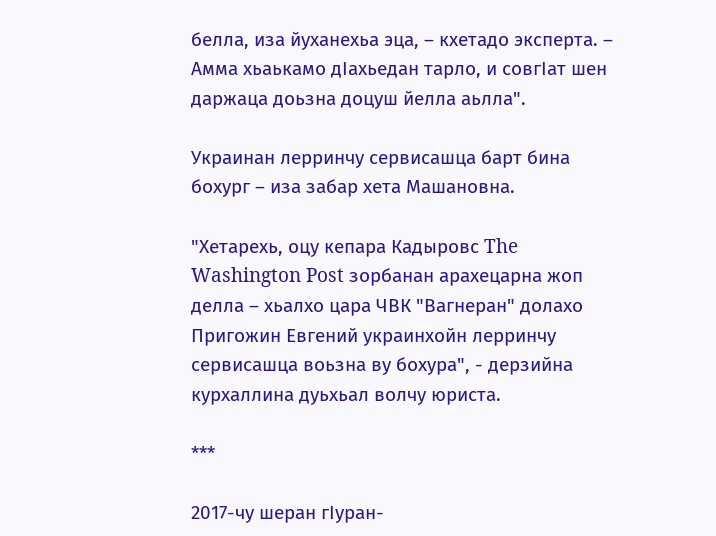белла, иза йуханехьа эца, – кхетадо эксперта. – Амма хьаькамо дIахьедан тарло, и совгIат шен даржаца доьзна доцуш йелла аьлла".

Украинан лерринчу сервисашца барт бина бохург – иза забар хета Машановна.

"Хетарехь, оцу кепара Кадыровс The Washington Post зорбанан арахецарна жоп делла – хьалхо цара ЧВК "Вагнеран" долахо Пригожин Евгений украинхойн лерринчу сервисашца воьзна ву бохура", - дерзийна курхаллина дуьхьал волчу юриста.

***

2017-чу шеран гIуран-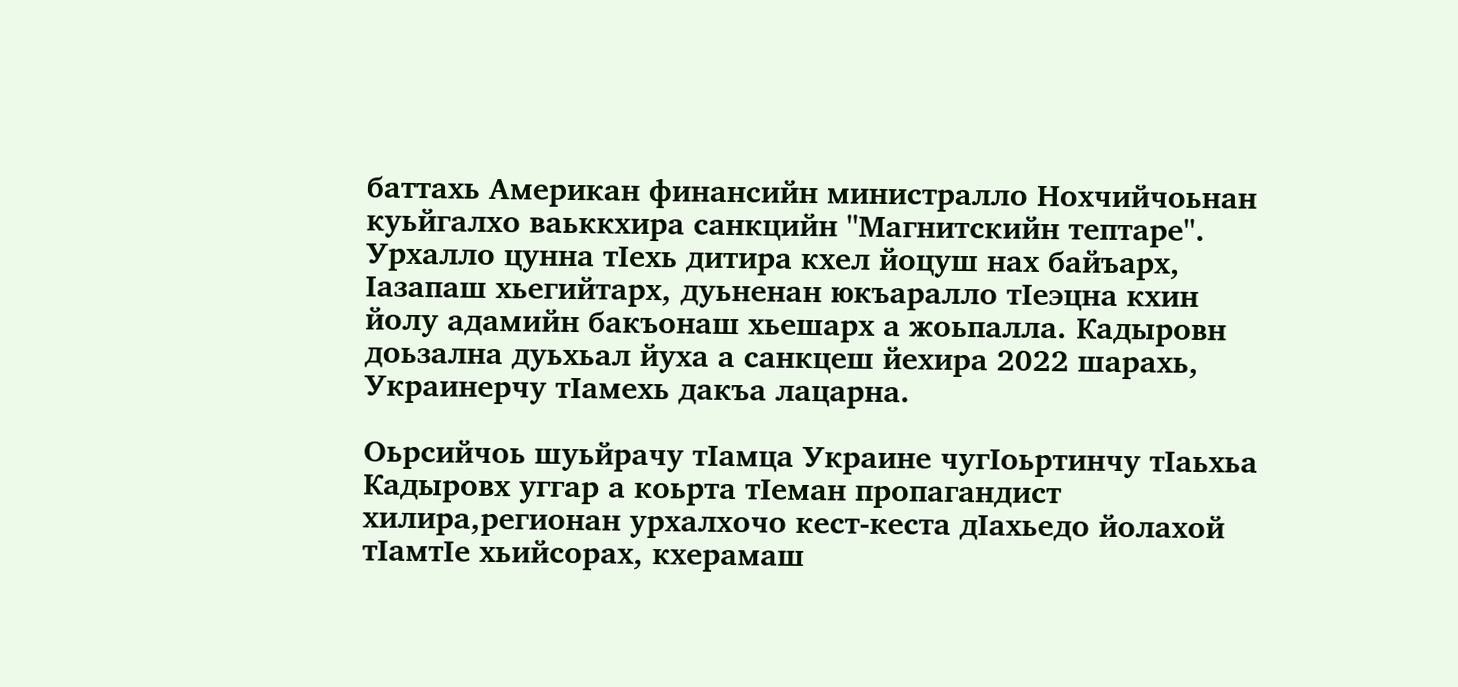баттахь Американ финансийн министралло Нохчийчоьнан куьйгалхо ваьккхира санкцийн "Магнитскийн тептаре". Урхалло цунна тIехь дитира кхел йоцуш нах байъарх, Iазапаш хьегийтарх, дуьненан юкъаралло тIеэцна кхин йолу адамийн бакъонаш хьешарх а жоьпалла. Кадыровн доьзална дуьхьал йуха а санкцеш йехира 2022 шарахь, Украинерчу тIамехь дакъа лацарна.

Оьрсийчоь шуьйрачу тIамца Украине чугIоьртинчу тIаьхьа Кадыровх уггар а коьрта тIеман пропагандист хилира,регионан урхалхочо кест-кеста дIахьедо йолахой тIамтIе хьийсорах, кхерамаш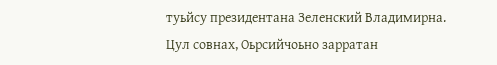туьйсу президентана Зеленский Владимирна. Цул совнах, Оьрсийчоьно зарратан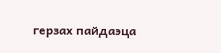герзах пайдаэца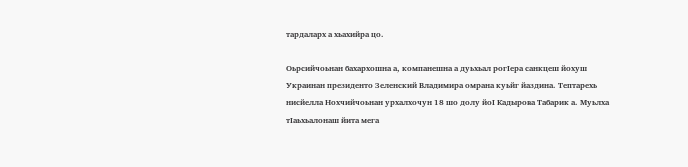тардаларх а хьахийра цо.

Оьрсийчоьнан бахархошна а, компанешна а дуьхьал рогIера санкцеш йохуш Украинан президенто Зеленский Владимира омрана куьйг йаздина. Тептарехь нисйелла Нохчийчоьнан урхалхочун 18 шо долу йоI Кадырова Табарик а. Муьлха тIаьхьалонаш йита мега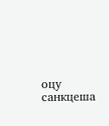оцу санкцеша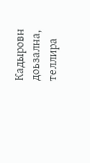Кадыровн доьзална, теллира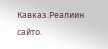Кавказ.Реалиин сайто.